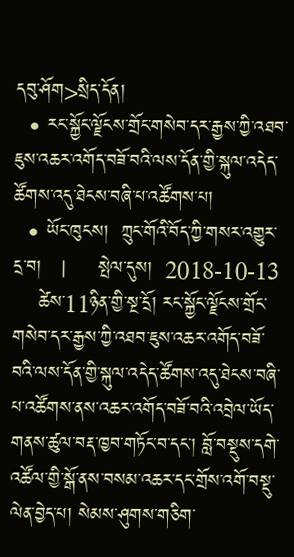དབུ་ཤོག>སྲིད་དོན།
  • རང་སྐྱོང་ལྗོངས་གྲོང་གསེབ་དར་རྒྱས་ཀྱི་འཐབ་ཇུས་འཆར་འགོད་བཟོ་བའི་ལས་དོན་གྱི་སྐུལ་འདེད་ཚོགས་འདུ་ཐེངས་བཞི་པ་འཚོགས་པ།
  • ཡོང་ཁུངས།  ཀྲུང་གོའི་བོད་ཀྱི་གསར་འགྱུར་དྲ་བ།   |     སྤེལ་དུས།  2018-10-13
    ཚེས་11ཉིན་གྱི་སྔ་དྲོ། རང་སྐྱོང་ལྗོངས་གྲོང་གསེབ་དར་རྒྱས་ཀྱི་འཐབ་ཇུས་འཆར་འགོད་བཟོ་བའི་ལས་དོན་གྱི་སྐུལ་འདེད་ཚོགས་འདུ་ཐེངས་བཞི་པ་འཚོགས་ནས་འཆར་འགོད་བཟོ་བའི་འབྲེལ་ཡོད་གནས་ཚུལ་བརྡ་ཁྱབ་གཏོང་བ་དང་། བློ་བསྡུས་དགེ་འཚོལ་གྱི་སྒོ་ནས་བསམ་འཆར་དང་གྲོས་འགོ་བསྡུ་ལེན་བྱེད་པ། སེམས་ཤུགས་གཅིག་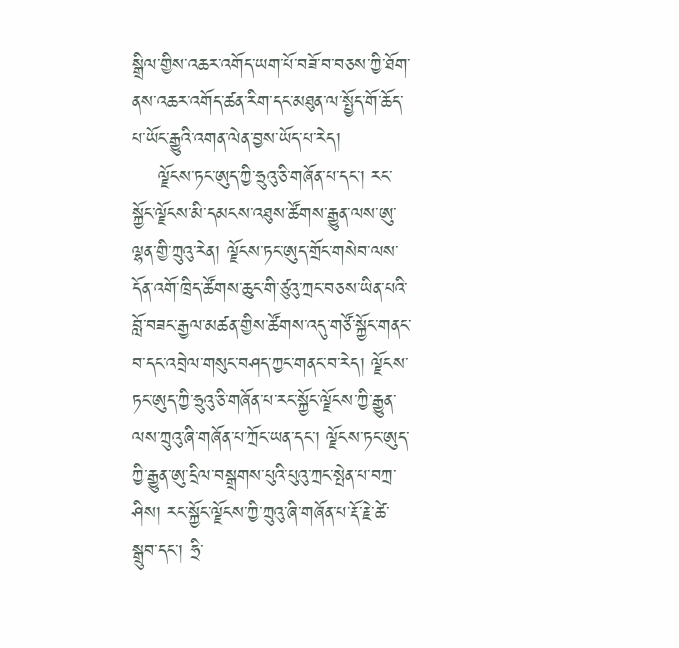སྒྲིལ་གྱིས་འཆར་འགོད་ཡག་པོ་བཟོ་བ་བཅས་ཀྱི་ཐོག་ནས་འཆར་འགོད་ཚན་རིག་དང་མཐུན་ལ་སྤྱོད་གོ་ཆོད་པ་ཡོང་རྒྱུའི་འགན་ལེན་བྱས་ཡོད་པ་རེད།
    ལྗོངས་ཏང་ཨུད་ཀྱི་ཧྲུའུ་ཅི་གཞོན་པ་དང་། རང་སྐྱོང་ལྗོངས་མི་དམངས་འཐུས་ཚོགས་རྒྱུན་ལས་ཨུ་ལྷན་གྱི་ཀྲུའུ་རེན། ལྗོངས་ཏང་ཨུད་གྲོང་གསེབ་ལས་དོན་འགོ་ཁྲིད་ཚོགས་ཆུང་གི་ཙུའུ་ཀྲང་བཅས་ཡིན་པའི་བློ་བཟང་རྒྱལ་མཚན་གྱིས་ཚོགས་འདུ་གཙོ་སྐྱོང་གནང་བ་དང་འབྲེལ་གསུང་བཤད་ཀྱང་གནང་བ་རེད། ལྗོངས་ཏང་ཨུད་ཀྱི་ཧྲུའུ་ཅི་གཞོན་པ་རང་སྐྱོང་ལྗོངས་ཀྱི་རྒྱུན་ལས་ཀྲུའུ་ཞི་གཞོན་པ་ཀྲོང་ཡན་དང་། ལྗོངས་ཏང་ཨུད་ཀྱི་རྒྱུན་ཨུ་དྲིལ་བསྒྲགས་པུའི་པུའུ་ཀྲང་སྤེན་པ་བཀྲ་ཤིས། རང་སྐྱོང་ལྗོངས་ཀྱི་ཀྲུའུ་ཞི་གཞོན་པ་རྡོ་རྗེ་ཚེ་སྒྲུབ་དང་། ཧྲི་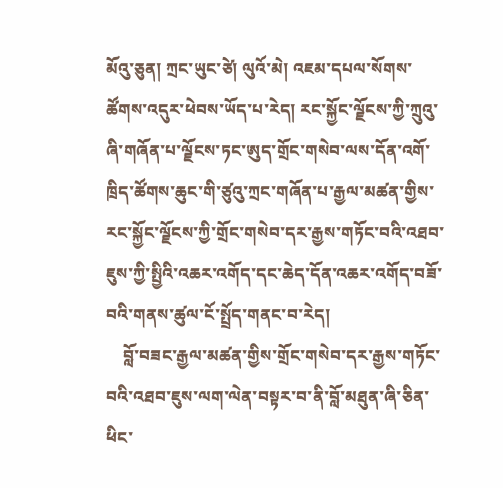མོའུ་ཅུན། ཀྲང་ཡུང་ཙེ། ལུའོ་མེ། འཇམ་དཔལ་སོགས་ཚོགས་འདུར་ཕེབས་ཡོད་པ་རེད། རང་སྐྱོང་ལྗོངས་ཀྱི་ཀྲུའུ་ཞི་གཞོན་པ་ལྗོངས་ཏང་ཨུད་གྲོང་གསེབ་ལས་དོན་འགོ་ཁྲིད་ཚོགས་ཆུང་གི་ཙུའུ་ཀྲང་གཞོན་པ་རྒྱལ་མཚན་གྱིས་རང་སྐྱོང་ལྗོངས་ཀྱི་གྲོང་གསེབ་དར་རྒྱས་གཏོང་བའི་འཐབ་ཇུས་ཀྱི་སྤྱིའི་འཆར་འགོད་དང་ཆེད་དོན་འཆར་འགོད་བཟོ་བའི་གནས་ཚུལ་ངོ་སྤྲོད་གནང་བ་རེད།
    བློ་བཟང་རྒྱལ་མཚན་གྱིས་གྲོང་གསེབ་དར་རྒྱས་གཏོང་བའི་འཐབ་ཇུས་ལག་ལེན་བསྟར་བ་ནི་བློ་མཐུན་ཞི་ཅིན་ཕིང་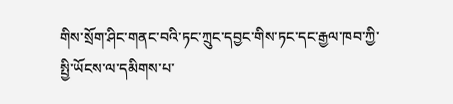གིས་སྲོག་ཤིང་གནང་བའི་ཏང་ཀྲུང་དབྱང་གིས་ཏང་དང་རྒྱལ་ཁབ་ཀྱི་སྤྱི་ཡོངས་ལ་དམིགས་པ་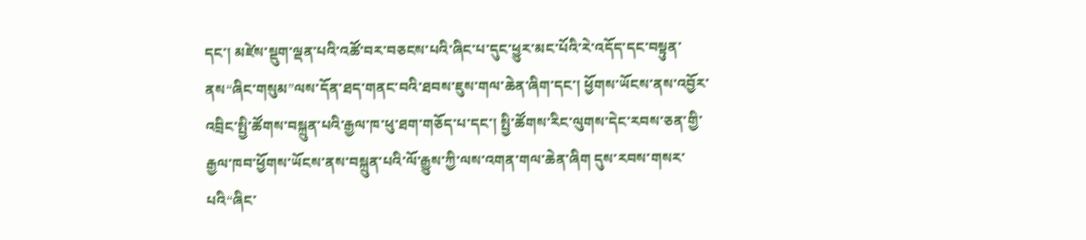དང་། མཛེས་སྡུག་ལྡན་པའི་འཚོ་བར་བཅངས་པའི་ཞིང་པ་དུང་ཕྱུར་མང་པོའི་རེ་འདོད་དང་བསྟུན་ནས“ཞིང་གསུམ”ལས་དོན་ཐད་གནང་བའི་ཐབས་ཇུས་གལ་ཆེན་ཞིག་དང་། ཕྱོགས་ཡོངས་ནས་འབྱོར་འབྲིང་སྤྱི་ཚོགས་བསྐྲུན་པའི་རྒྱལ་ཁ་ཕུ་ཐག་གཅོད་པ་དང་། སྤྱི་ཚོགས་རིང་ལུགས་དེང་རབས་ཅན་གྱི་རྒྱལ་ཁབ་ཕྱོགས་ཡོངས་ནས་བསྐྲུན་པའི་ལོ་རྒྱུས་ཀྱི་ལས་འགན་གལ་ཆེན་ཞིག དུས་རབས་གསར་པའི“ཞིང་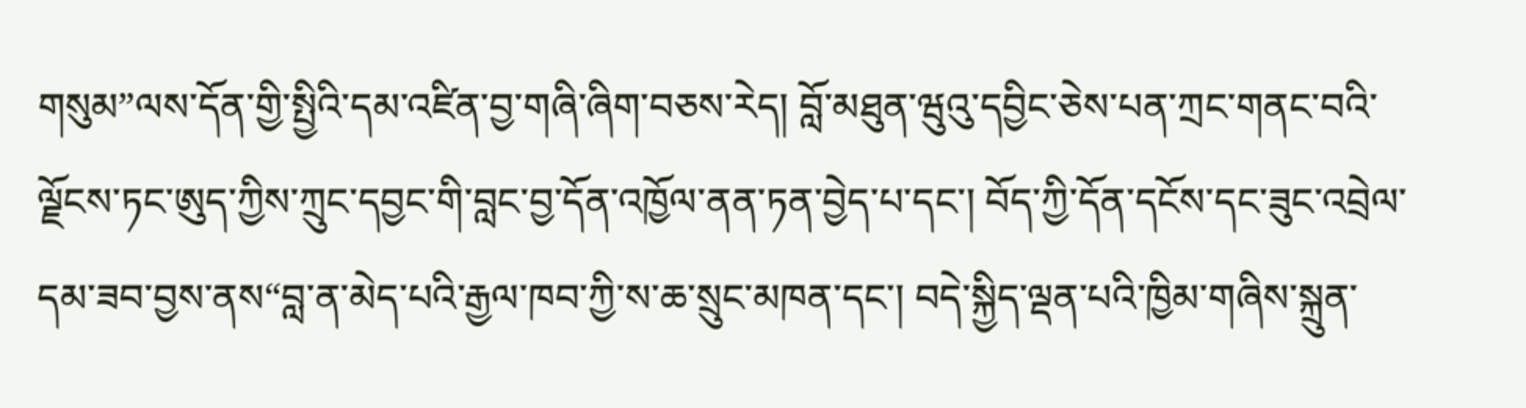གསུམ”ལས་དོན་གྱི་སྤྱིའི་དམ་འཛིན་བྱ་གཞི་ཞིག་བཅས་རེད། བློ་མཐུན་ཝུའུ་དབྱིང་ཅེས་པན་ཀྲང་གནང་བའི་ལྗོངས་ཏང་ཨུད་ཀྱིས་ཀྲུང་དབྱང་གི་བླང་བྱ་དོན་འཁྱོལ་ནན་ཏན་བྱེད་པ་དང་། བོད་ཀྱི་དོན་དངོས་དང་ཟུང་འབྲེལ་དམ་ཟབ་བྱས་ནས“བླ་ན་མེད་པའི་རྒྱལ་ཁབ་ཀྱི་ས་ཆ་སྲུང་མཁན་དང་། བདེ་སྐྱིད་ལྡན་པའི་ཁྱིམ་གཞིས་སྐྲུན་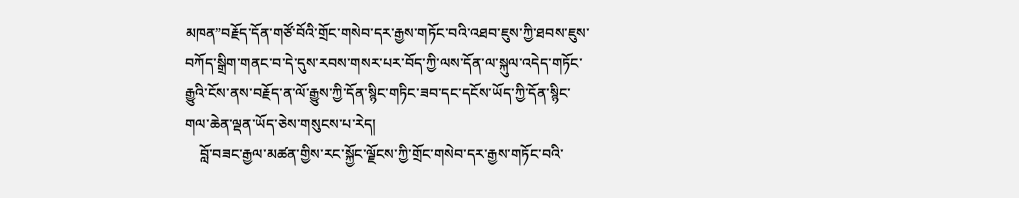མཁན”བརྗོད་དོན་གཙོ་བོའི་གྲོང་གསེབ་དར་རྒྱས་གཏོང་བའི་འཐབ་ཇུས་ཀྱི་ཐབས་ཇུས་བཀོད་སྒྲིག་གནང་བ་དེ་དུས་རབས་གསར་པར་བོད་ཀྱི་ལས་དོན་ལ་སྐུལ་འདེད་གཏོང་རྒྱུའི་ངོས་ནས་བརྗོད་ན་ལོ་རྒྱུས་ཀྱི་དོན་སྙིང་གཏིང་ཟབ་དང་དངོས་ཡོད་ཀྱི་དོན་སྙིང་གལ་ཆེན་ལྡན་ཡོད་ཅེས་གསུངས་པ་རེད།
    བློ་བཟང་རྒྱལ་མཚན་གྱིས་རང་སྐྱོང་ལྗོངས་ཀྱི་གྲོང་གསེབ་དར་རྒྱས་གཏོང་བའི་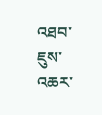འཐབ་ཇུས་འཆར་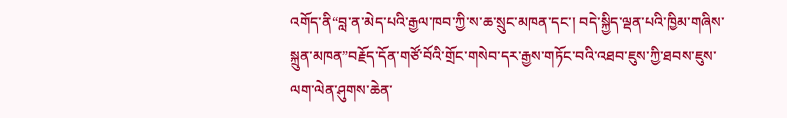འགོད་ནི“བླ་ན་མེད་པའི་རྒྱལ་ཁབ་ཀྱི་ས་ཆ་སྲུང་མཁན་དང་། བདེ་སྐྱིད་ལྡན་པའི་ཁྱིམ་གཞིས་སྐྲུན་མཁན”བརྗོད་དོན་གཙོ་བོའི་གྲོང་གསེབ་དར་རྒྱས་གཏོང་བའི་འཐབ་ཇུས་ཀྱི་ཐབས་ཇུས་ལག་ལེན་ཤུགས་ཆེན་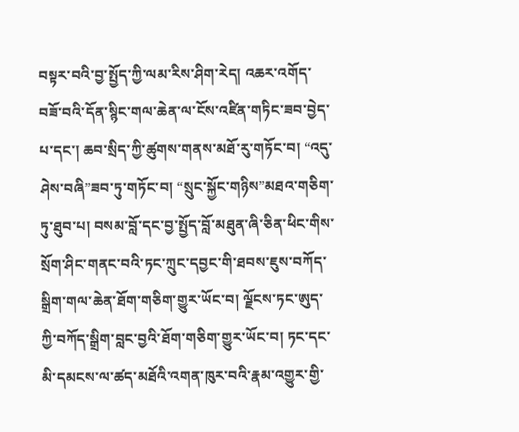བསྟར་བའི་བྱ་སྤྱོད་ཀྱི་ལམ་རིས་ཤིག་རེད། འཆར་འགོད་བཟོ་བའི་དོན་སྙིང་གལ་ཆེན་ལ་ངོས་འཛིན་གཏིང་ཟབ་བྱེད་པ་དང་། ཆབ་སྲིད་ཀྱི་ཚུགས་གནས་མཐོ་རུ་གཏོང་བ། “འདུ་ཤེས་བཞི”ཟབ་ཏུ་གཏོང་བ། “སྲུང་སྐྱོང་གཉིས”མཐའ་གཅིག་ཏུ་ཐུབ་པ། བསམ་བློ་དང་བྱ་སྤྱོད་བློ་མཐུན་ཞི་ཅིན་ཕིང་གིས་སྲོག་ཤིང་གནང་བའི་ཏང་ཀྲུང་དབྱང་གི་ཐབས་ཇུས་བཀོད་སྒྲིག་གལ་ཆེན་ཐོག་གཅིག་གྱུར་ཡོང་བ། ལྗོངས་ཏང་ཨུད་ཀྱི་བཀོད་སྒྲིག་བླང་བྱའི་ཐོག་གཅིག་གྱུར་ཡོང་བ། ཏང་དང་མི་དམངས་ལ་ཚད་མཐོའི་འགན་ཁུར་བའི་རྣམ་འགྱུར་གྱི་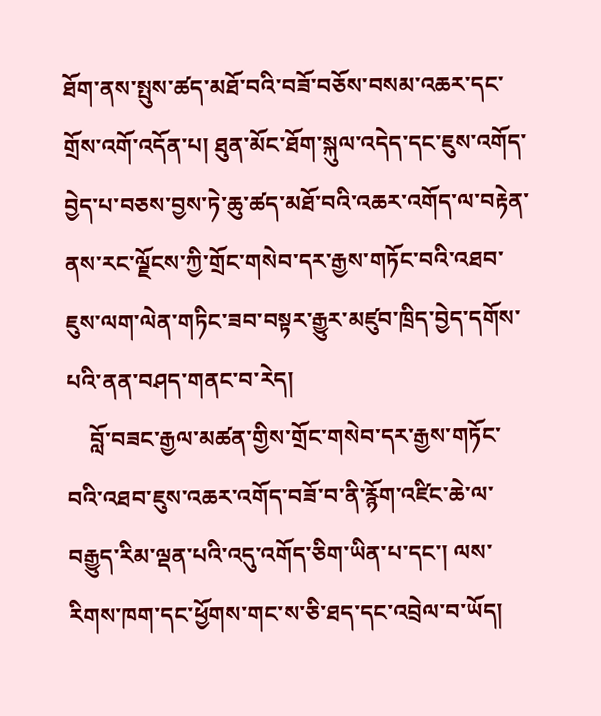ཐོག་ནས་སྤུས་ཚད་མཐོ་བའི་བཟོ་བཅོས་བསམ་འཆར་དང་གྲོས་འགོ་འདོན་པ། ཐུན་མོང་ཐོག་སྐུལ་འདེད་དང་ཇུས་འགོད་བྱེད་པ་བཅས་བྱས་ཏེ་ཆུ་ཚད་མཐོ་བའི་འཆར་འགོད་ལ་བརྟེན་ནས་རང་ལྗོངས་ཀྱི་གྲོང་གསེབ་དར་རྒྱས་གཏོང་བའི་འཐབ་ཇུས་ལག་ལེན་གཏིང་ཟབ་བསྟར་རྒྱུར་མཛུབ་ཁྲིད་བྱེད་དགོས་པའི་ནན་བཤད་གནང་བ་རེད།
    བློ་བཟང་རྒྱལ་མཚན་གྱིས་གྲོང་གསེབ་དར་རྒྱས་གཏོང་བའི་འཐབ་ཇུས་འཆར་འགོད་བཟོ་བ་ནི་རྙོག་འཛིང་ཆེ་ལ་བརྒྱུད་རིམ་ལྡན་པའི་འདུ་འགོད་ཅིག་ཡིན་པ་དང་། ལས་རིགས་ཁག་དང་ཕྱོགས་གང་ས་ཅི་ཐད་དང་འབྲེལ་བ་ཡོད།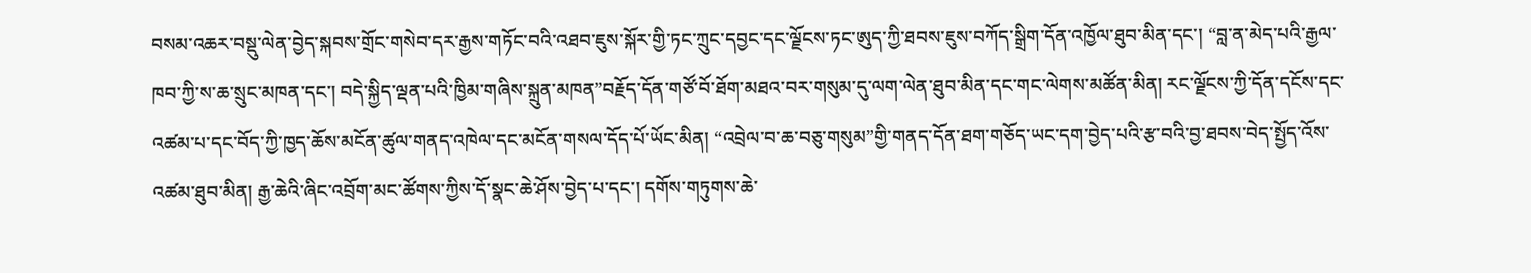བསམ་འཆར་བསྡུ་ལེན་བྱེད་སྐབས་གྲོང་གསེབ་དར་རྒྱས་གཏོང་བའི་འཐབ་ཇུས་སྐོར་གྱི་ཏང་ཀྲུང་དབྱང་དང་ལྗོངས་ཏང་ཨུད་ཀྱི་ཐབས་ཇུས་བཀོད་སྒྲིག་དོན་འཁྱོལ་ཐུབ་མིན་དང་། “བླ་ན་མེད་པའི་རྒྱལ་ཁབ་ཀྱི་ས་ཆ་སྲུང་མཁན་དང་། བདེ་སྐྱིད་ལྡན་པའི་ཁྱིམ་གཞིས་སྐྲུན་མཁན”བརྗོད་དོན་གཙོ་བོ་ཐོག་མཐའ་བར་གསུམ་དུ་ལག་ལེན་ཐུབ་མིན་དང་གང་ལེགས་མཚོན་མིན། རང་ལྗོངས་ཀྱི་དོན་དངོས་དང་འཚམ་པ་དང་བོད་ཀྱི་ཁྱད་ཆོས་མངོན་ཚུལ་གནད་འཁེལ་དང་མངོན་གསལ་དོད་པོ་ཡོང་མིན། “འབྲེལ་བ་ཆ་བཅུ་གསུམ”གྱི་གནད་དོན་ཐག་གཅོད་ཡང་དག་བྱེད་པའི་རྩ་བའི་བྱ་ཐབས་བེད་སྤྱོད་འོས་འཚམ་ཐུབ་མིན། རྒྱ་ཆེའི་ཞིང་འབྲོག་མང་ཚོགས་ཀྱིས་དོ་སྣང་ཆེ་ཤོས་བྱེད་པ་དང་། དགོས་གཏུགས་ཆེ་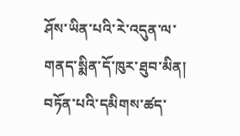ཤོས་ཡིན་པའི་རེ་འདུན་ལ་གནད་སྨིན་དོ་ཁུར་ཐུབ་མིན། བཏོན་པའི་དམིགས་ཚད་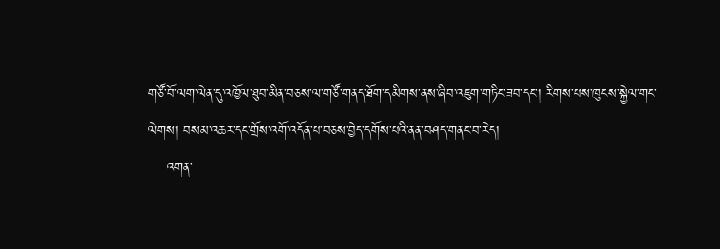གཙོ་བོ་ལག་ལེན་དུ་འཁྱོལ་ཐུབ་མིན་བཅས་ལ་གཙོ་གནད་ཐོག་དམིགས་ནས་ཞིབ་འཇུག་གཏིང་ཟབ་དང་། རིགས་པས་ཁུངས་སྐྱེལ་གང་ལེགས། བསམ་འཆར་དང་གྲོས་འགོ་འདོན་པ་བཅས་བྱེད་དགོས་པའི་ནན་བཤད་གནང་བ་རེད།
    འགན་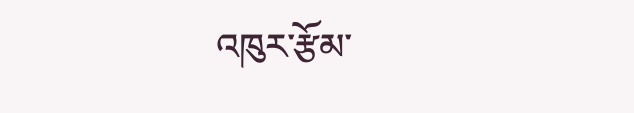འཁུར་རྩོམ་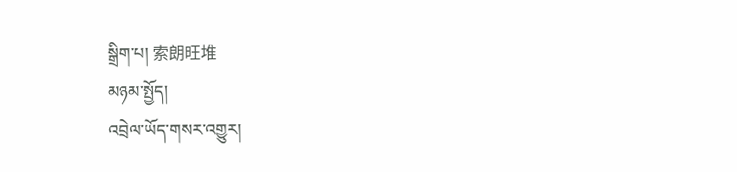སྒྲིག་པ། 索朗旺堆
མཉམ་སྤྱོད།
འབྲེལ་ཡོད་གསར་འགྱུར།